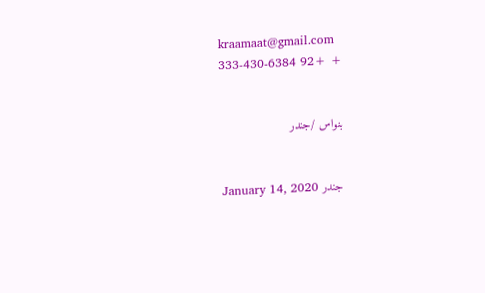kraamaat@gmail.com
+ +92 333-430-6384


بنواس /جندر


جندر January 14, 2020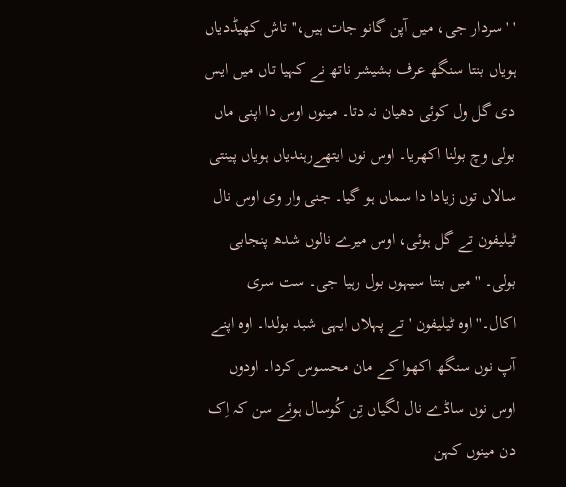' 'سردار جی، میں آپن گانو جات ہیں،'' تاش کھیڈدیاں ہویاں بنتا سنگھ عرف بشیشر ناتھ نے کہیا تاں میں ایس دی گل ول کوئی دھیان نہ دتا۔ مینوں اوس دا اپنی ماں بولی وچ بولنا اکھریا۔ اوس نوں ایتھےرہندیاں ہویاں پینتی سالاں توں زیادا دا سماں ہو گیا۔ جنی وار وی اوس نال ٹیلیفون تے گل ہوئی، اوس میرے نالوں شدھ پنجابی بولی۔ ''میں بنتا سیہوں بول رہیا جی۔ ست سری اکال۔'' اوہ ٹیلیفون 'تے پہلاں ایہی شبد بولدا۔ اوہ اپنے آپ نوں سنگھ اکھوا کے مان محسوس کردا۔ اودوں اوس نوں ساڈے نال لگیاں تِن کُوسال ہوئے سن کہ اِک دن مینوں کہن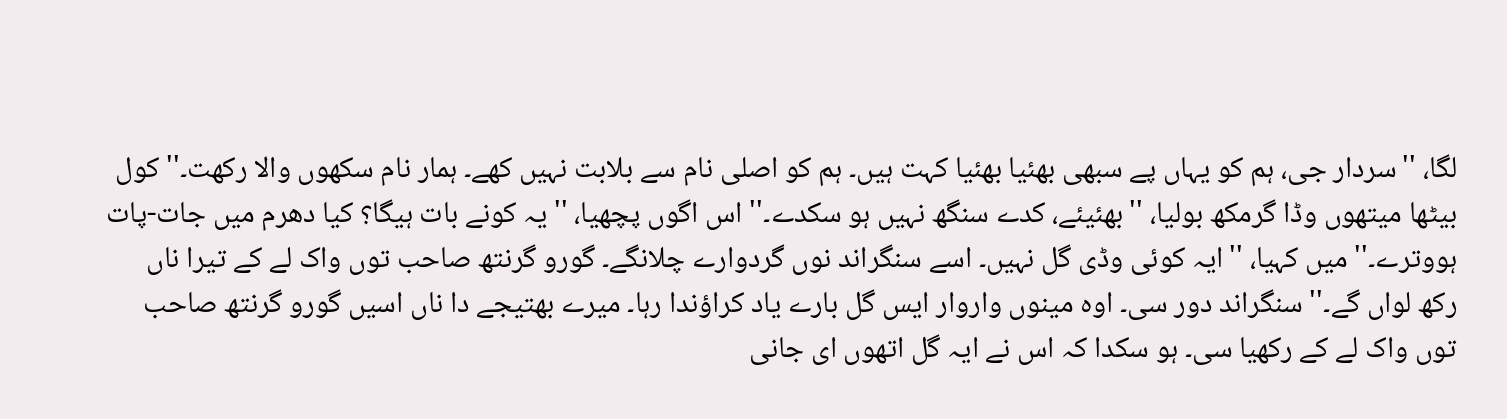لگا، ''سردار جی، ہم کو یہاں پے سبھی بھئیا بھئیا کہت ہیں۔ ہم کو اصلی نام سے بلابت نہیں کھے۔ ہمار نام سکھوں والا رکھت۔'' کول بیٹھا میتھوں وڈا گرمکھ بولیا، ''بھئیئے، کدے سنگھ نہیں ہو سکدے۔'' اس اگوں پچھیا، ''یہ کونے بات ہیگا؟ کیا دھرم میں جات-پات ہووترے۔'' میں کہیا، ''ایہ کوئی وڈی گل نہیں۔ اسے سنگراند نوں گردوارے چلانگے۔ گورو گرنتھ صاحب توں واک لے کے تیرا ناں رکھ لواں گے۔'' سنگراند دور سی۔ اوہ مینوں واروار ایس گل بارے یاد کراؤندا رہا۔ میرے بھتیجے دا ناں اسیں گورو گرنتھ صاحب توں واک لے کے رکھیا سی۔ ہو سکدا کہ اس نے ایہ گل اتھوں ای جانی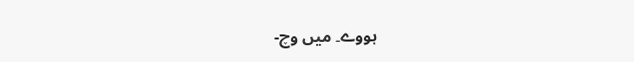ہووے۔ میں وچ-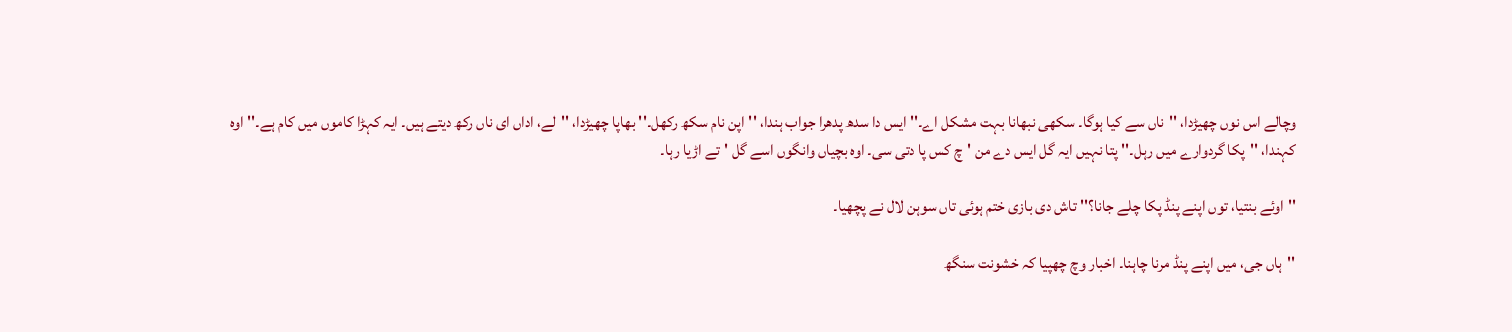وچالے اس نوں چھیڑدا، ''ناں سے کیا ہوگا۔ سکھی نبھانا بہت مشکل اے۔'' ایس دا سدھ پدھرا جواب ہندا، ''اپن نام سکھ رکھل۔'' بھاپا چھیڑدا، ''لے، اداں ای ناں رکھ دیتے ہیں۔ ایہ کہڑا کاموں میں کام ہے۔'' اوہ کہندا، ''پکا گردوارے میں رہل۔'' پتا نہیں ایہ گل ایس دے من 'چ کس پا دتی سی۔ اوہ بچیاں وانگوں اسے گل 'تے اڑیا رہا۔

''اوئے بنتیا، توں اپنے پنڈ پکا چلے جانا؟'' تاش دی بازی ختم ہوئی تاں سوہن لال نے پچھیا۔

''ہاں جی، میں اپنے پنڈ مرنا چاہنا۔ اخبار وچ چھپیا کہ خشونت سنگھ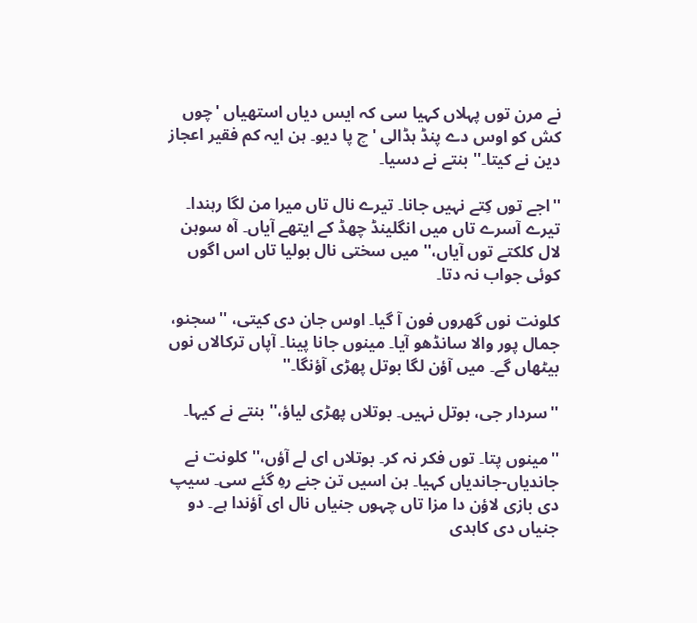نے مرن توں پہلاں کہیا سی کہ ایس دیاں استھیاں 'چوں کش کو اوس دے پنڈ ہڈالی 'چ پا دیو۔ ہن ایہ کم فقیر اعجاز دین نے کیتا۔'' بنتے نے دسیا۔

''اجے توں کِتے نہیں جانا۔ تیرے نال تاں میرا من لگا رہندا۔ تیرے آسرے تاں میں انگلینڈ چھڈ کے ایتھے آیاں۔ آہ سوہن لال کلکتے توں آیاں،'' میں سختی نال بولیا تاں اس اگوں کوئی جواب نہ دتا۔

کلونت نوں گھروں فون آ گیا۔ اوس جان دی کیتی، ''سجنو، جمال پور والا سانڈھو آیا۔ مینوں جانا پینا۔ آپاں ترکالاں نوں بیٹھاں گے۔ میں آؤن لگا بوتل پھڑی آؤنگا۔''

''سردار جی، بوتل نہیں۔ بوتلاں پھڑی لیاؤ،'' بنتے نے کیہا۔

''مینوں پتا۔ توں فکر نہ کر۔ بوتلاں ای لے آؤں،'' کلونت نے جاندیاں-جاندیاں کہیا۔ ہن اسیں تن جنے رہِ گئے سی۔ سیپ دی بازی لاؤن دا مزا تاں چہوں جنیاں نال ای آؤندا ہے۔ دو جنیاں دی کاہدی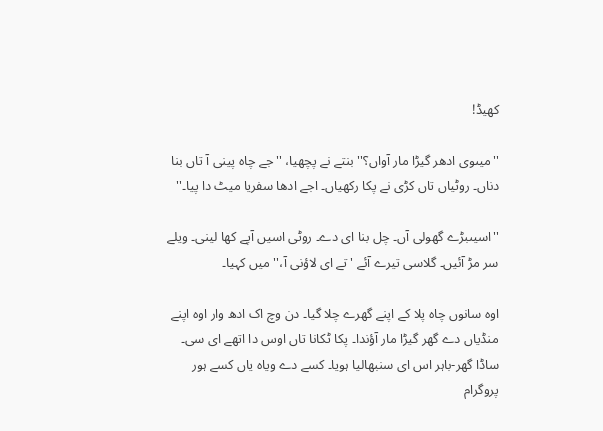کھیڈ!

''میںوی ادھر گیڑا مار آواں؟'' بنتے نے پچھیا، ''جے چاہ پینی آ تاں بنا دناں۔ روٹیاں تاں کڑی نے پکا رکھیاں۔ اجے ادھا سفریا میٹ دا پیا۔''

''اسیںبڑے گھولی آں۔ چل بنا ای دے۔ روٹی اسیں آپے کھا لینی۔ ویلے سر مڑ آئیں۔ گلاسی تیرے آئے 'تے ای لاؤنی آ،'' میں کہیا۔

اوہ سانوں چاہ پلا کے اپنے گھرے چلا گیا۔ دن وچ اک ادھ وار اوہ اپنے منڈیاں دے گھر گیڑا مار آؤندا۔ پکا ٹکانا تاں اوس دا اتھے ای سی۔ ساڈا گھر-باہر اس ای سنبھالیا ہویا۔ کسے دے ویاہ یاں کسے ہور پروگرام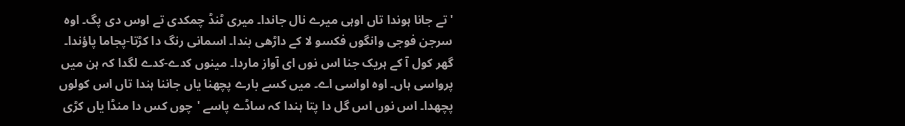'تے جانا ہوندا تاں اوہی میرے نال جاندا۔ میری ٹنڈ چمکدی تے اوس دی پگ۔ اوہ سرجن فوجی وانگوں فکسو لا کے داڑھی بندا۔ اسمانی رنگ دا کڑتا-پجاما پاؤندا۔ گھر کول آ کے ہریک جنا اس نوں ای آواز ماردا۔ مینوں کدے-کدے لگدا کہ ہن میں پرواسی ہاں۔ اوہ اواسی اے۔ میں کسے بارے پچھنا یاں جاننا ہندا تاں اس کولوں پچھدا۔ اس نوں اس گل دا پتا ہندا کہ ساڈے پاسے 'چوں کس دا منڈا یاں کڑی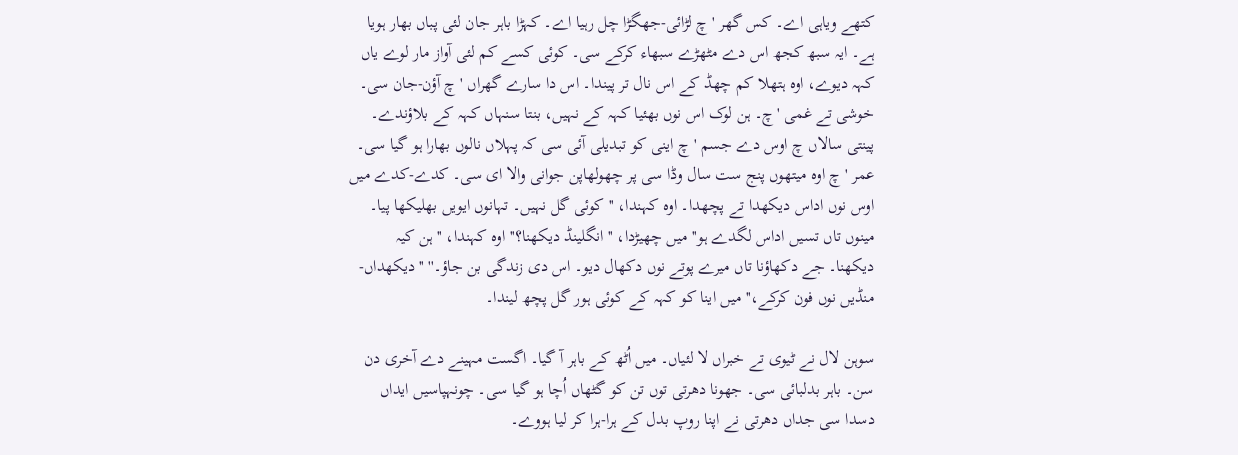کتھے ویاہی اے۔ کس گھر 'چ لڑائی-جھگڑا چل رہیا اے۔ کہڑا باہر جان لئی پباں بھار ہویا ہے۔ ایہ سبھ کجھ اس دے مٹھڑے سبھاء کرکے سی۔ کوئی کسے کم لئی آواز مار لوے یاں کہہ دیوے، اوہ ہتھلا کم چھڈ کے اس نال تر پیندا۔ اس دا سارے گھراں 'چ آؤن-جان سی۔ خوشی تے غمی 'چ۔ ہن لوک اس نوں بھئیا کہہ کے نہیں، بنتا سنہاں کہہ کے بلاؤندے۔ پینتی سالاں چ اوس دے جسم 'چ اینی کو تبدیلی آئی سی کہ پہلاں نالوں بھارا ہو گیا سی۔ عمر 'چ اوہ میتھوں پنج ست سال وڈا سی پر چھولھاپن جوانی والا ای سی۔ کدے-کدے میں اوس نوں اداس دیکھدا تے پچھدا۔ اوہ کہندا، ''کوئی گل نہیں۔ تہانوں ایویں بھلیکھا پیا۔ مینوں تاں تسیں اداس لگدے ہو'' میں چھیڑدا، ''انگلینڈ دیکھنا؟'' اوہ کہندا، ''ہن کیہ دیکھنا۔ جے دکھاؤنا تاں میرے پوتے نوں دکھال دیو۔ اس دی زندگی بن جاؤ۔'' ''دیکھداں-منڈیں نوں فون کرکے،'' میں اینا کو کہہ کے کوئی ہور گل پچھ لیندا۔

سوہن لال نے ٹیوی تے خبراں لا لئیاں۔ میں اُٹھ کے باہر آ گیا۔ اگست مہینے دے آخری دن سن۔ باہر بدلبائی سی۔ جھونا دھرتی توں تن کو گٹھاں اُچا ہو گیا سی۔ چونہپاسیں ایداں دسدا سی جداں دھرتی نے اپنا روپ بدل کے ہرا-ہرا کر لیا ہووے۔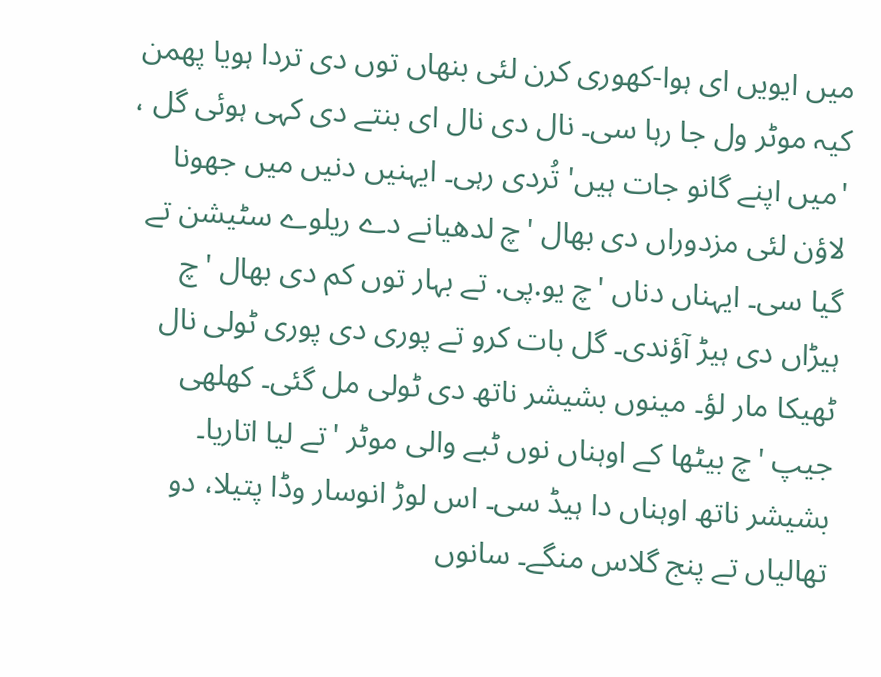میں ایویں ای ہوا-کھوری کرن لئی بنھاں توں دی تردا ہویا پھمن کیہ موٹر ول جا رہا سی۔ نال دی نال ای بنتے دی کہی ہوئی گل ، 'میں اپنے گانو جات ہیں' تُردی رہی۔ ایہنیں دنیں میں جھونا لاؤن لئی مزدوراں دی بھال 'چ لدھیانے دے ریلوے سٹیشن تے گیا سی۔ ایہناں دناں 'چ یو.پی. تے بہار توں کم دی بھال 'چ ہیڑاں دی ہیڑ آؤندی۔ گل بات کرو تے پوری دی پوری ٹولی نال ٹھیکا مار لؤ۔ مینوں بشیشر ناتھ دی ٹولی مل گئی۔ کھلھی جیپ 'چ بیٹھا کے اوہناں نوں ٹبے والی موٹر 'تے لیا اتاریا۔ بشیشر ناتھ اوہناں دا ہیڈ سی۔ اس لوڑ انوسار وڈا پتیلا، دو تھالیاں تے پنج گلاس منگے۔ سانوں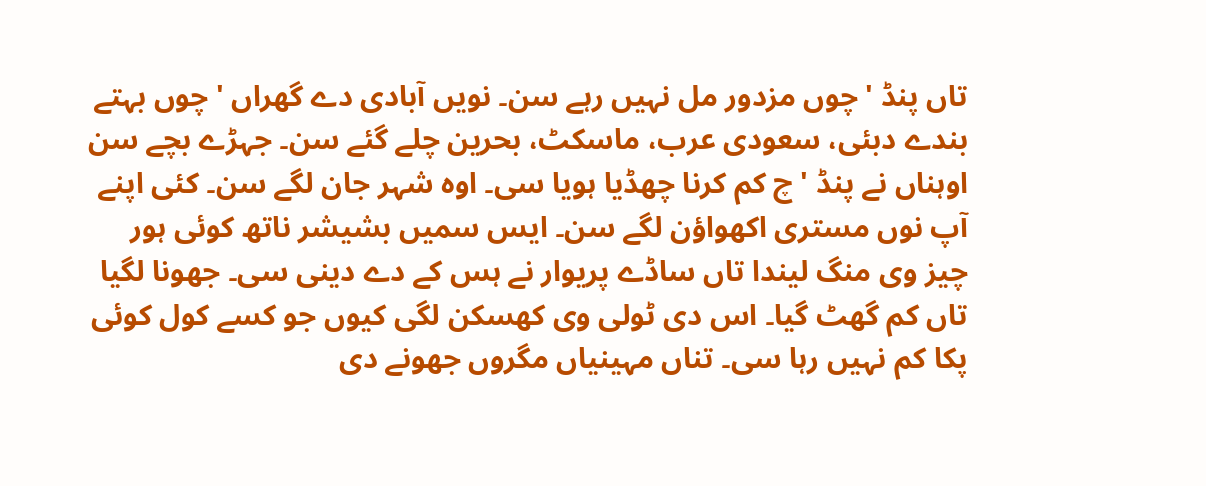تاں پنڈ 'چوں مزدور مل نہیں رہے سن۔ نویں آبادی دے گھراں 'چوں بہتے بندے دبئی، سعودی عرب، ماسکٹ، بحرین چلے گئے سن۔ جہڑے بچے سن اوہناں نے پنڈ 'چ کم کرنا چھڈیا ہویا سی۔ اوہ شہر جان لگے سن۔ کئی اپنے آپ نوں مستری اکھواؤن لگے سن۔ ایس سمیں بشیشر ناتھ کوئی ہور چیز وی منگ لیندا تاں ساڈے پریوار نے ہس کے دے دینی سی۔ جھونا لگیا تاں کم گھٹ گیا۔ اس دی ٹولی وی کھسکن لگی کیوں جو کسے کول کوئی پکا کم نہیں رہا سی۔ تناں مہینیاں مگروں جھونے دی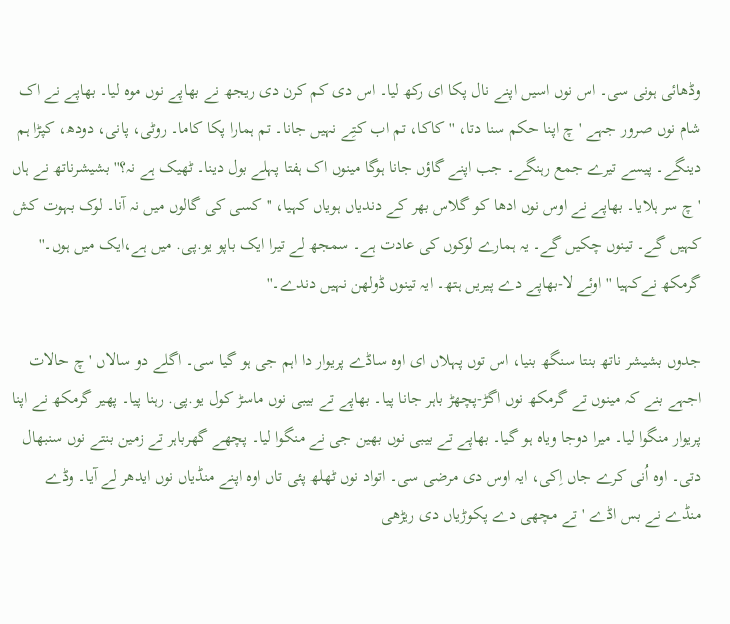وڈھائی ہونی سی۔ اس نوں اسیں اپنے نال پکا ای رکھ لیا۔ اس دی کم کرن دی ریجھ نے بھاپے نوں موہ لیا۔ بھاپے نے اک شام نوں صرور جہے 'چ اپنا حکم سنا دتا، ''کاکا، تم اب کتِے نہیں جانا۔ تم ہمارا پکا کاما۔ روٹی، پانی، دودھ، کپڑا ہم دینگے۔ پیسے تیرے جمع رہنگے۔ جب اپنے گاؤں جانا ہوگا مینوں اک ہفتا پہلے بول دینا۔ ٹھیک ہے نہ؟'' بشیشرناتھ نے ہاں 'چ سر ہلایا۔ بھاپے نے اوس نوں ادھا کو گلاس بھر کے دندیاں ہویاں کہیا، ''کسی کی گالوں میں نہ آنا۔ لوک بہوت کش کہیں گے۔ تینوں چکیں گے۔ یہ ہمارے لوکوں کی عادت ہے۔ سمجھ لے تیرا ایک باپو یو.پی. میں ہے،ایک میں ہوں۔'' گرمکھ نےکہیا ''اوئے لا-بھاپے دے پیریں ہتھ۔ ایہ تینوں ڈولھن نہیں دندے۔''

جدوں بشیشر ناتھ بنتا سنگھ بنیا، اس توں پہلاں ای اوہ ساڈے پریوار دا اہم جی ہو گیا سی۔ اگلے دو سالاں 'چ حالات اجہے بنے کہ مینوں تے گرمکھ نوں اگڑ-پچھڑ باہر جانا پیا۔ بھاپے تے بیبی نوں ماسڑ کول یو.پی. رہنا پیا۔ پھیر گرمکھ نے اپنا پریوار منگوا لیا۔ میرا دوجا ویاہ ہو گیا۔ بھاپے تے بیبی نوں بھین جی نے منگوا لیا۔ پچھے گھرباہر تے زمین بنتے نوں سنبھال دتی۔ اوہ اُنی کرے جاں اِکی، ایہ اوس دی مرضی سی۔ اتواد نوں ٹھلھ پئی تاں اوہ اپنے منڈیاں نوں ایدھر لے آیا۔ وڈے منڈے نے بس اڈے 'تے مچھی دے پکوڑیاں دی ریڑھی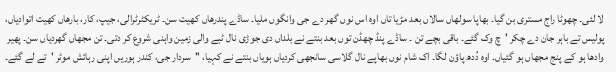لا لئی۔ چھوٹا راج مستری بن گیا۔ بھاپا سولھاں سالاں بعد مڑیا تاں اوہ اس نوں گھر دے جی وانگوں ملیا۔ ساڈے پندرھاں کھیت سن۔ ٹریکٹرٹرالی، جیپ، کار، بارھاں کھیت اتوادیاں، پولیس تے باہر جان دے چکر 'چ وک گئے۔ باقی بچے تن ۔ ساڈے پنڈ چھڈن توں بعد بنتے نے بلداں دی جوڑی نال ٹبے والی زمین واہنی شروع کر دتی۔ تن مجھاں گھردیاں سن۔ پھیر وادھا ہو کے پنج مجھاں ہو گئیاں۔ اوہ دُدھ پاؤن لگا۔ اک شام نوں بھاپے نال گلاسی سانجھی کردیاں ہویاں بنتے نے کہیا، ''سردار جی، کندر ہوریں اپنی رہائش موٹر 'تے لے گئے۔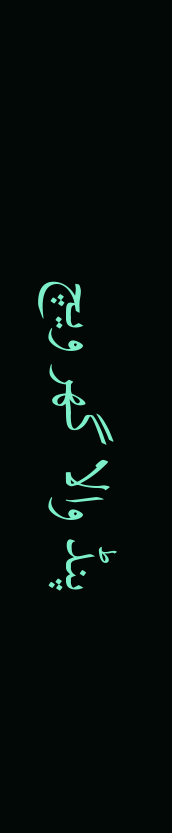پنڈ والا گھر ویچ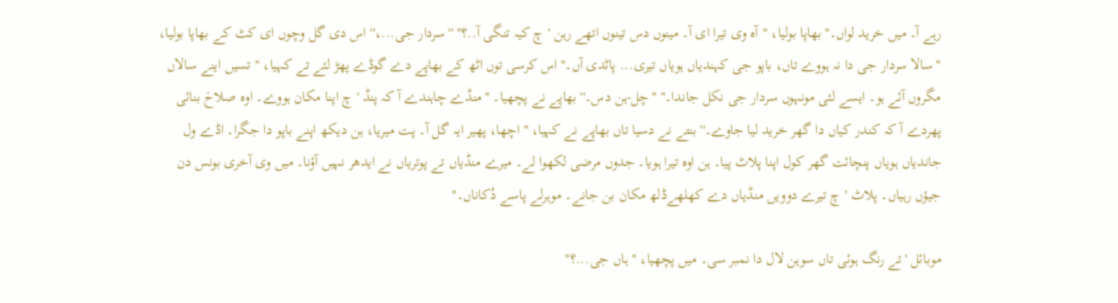رہے آ۔ میں خرید لواں۔'' بھاپا بولیا، ''آہ وی تیرا ای آ۔ مینوں دس تینوں اتھے رہن 'چ کیہ تنگی آ..؟'' ''سردار جی...،'' اس دی گل وچوں ای کٹ کے بھاپا بولیا، ''سالا سردار جی دا نہ ہووے تاں، باپو جی کہندیاں ہویاں تیری... پاٹدی آں۔'' اس کرسی توں اٹھ کے بھاپے دے گوڈے پھڑ لئے تے کہیا، ''تسیں اینے سالاں مگروں آئے ہو۔ ایسے لئی مونہوں سردار جی نکل جاندا۔'' ''چل-ہن دس۔'' بھاپے نے پچھیا۔ ''منڈے چاہندے آ کہ پنڈ 'چ اپنا مکان ہووے۔ اوہ صلاحَ بنائی پھردے آ کہ کندر کیاں دا گھر خرید لیا جاوے۔'' بنتے نے دسیا تاں بھاپے نے کہیا، ''اچھا، پھیر ایہ گل آ۔ پت میریا، ہن دیکھ اپنے باپو دا جگرا۔ اڈے ول جاندیاں ہویاں پنچائت گھر کول اپنا پلاٹ پیا۔ ہن اوہ تیرا ہویا۔ جدوں مرضی لکھوا لے۔ میرے منڈیاں تے پوتریاں نے ایدھر نہیں آؤنا۔ میں وی آخری بونس دن جیؤں رہیاں۔ پلاٹ 'چ تیرے دوویں منڈیاں دے کھلھےڈلھ مکان بن جانے۔ موہرلے پاسے دُکاناں۔''

موبائل 'تے رنگ ہوئی تاں سوہن لال دا نمبر سی۔ میں پچھیا، ''ہاں جی...؟''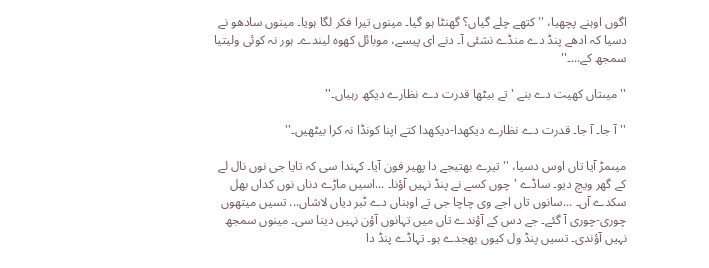اگوں اوہنے پچھیا، ''کتھے چلے گیاں؟ گھنٹا ہو گیا۔ مینوں تیرا فکر لگا ہویا۔ مینوں سادھو نے دسیا کہ ادھے پنڈ دے منڈے نشئی آ۔ دنے ای پیسے، موبائل کھوہ لیندے۔ ہور نہ کوئی ولیتیا سمجھ کے...۔''

''میںتاں کھیت دے بنے 'تے بیٹھا قدرت دے نظارے دیکھ رہیاں۔''

''آ جا۔ آ جا۔ قدرت دے نظارے دیکھدا-دیکھدا کتے اپنا کونڈا نہ کرا بیٹھیں۔''

میںمڑ آیا تاں اوس دسیا، ''تیرے بھتیجے دا پھیر فون آیا۔ کہندا سی کہ تایا جی نوں نال لے کے گھر ویچ دیو۔ ساڈے 'چوں کسے نے پنڈ نہیں آؤنا۔ ...اسیں ماڑے دناں نوں کداں بھل سکدے آں۔ ...سانوں تاں اجے وی چاچا جی تے اوہناں دے ٹبر دیاں لاشاں... تسیں میتھوں چوری-چوری آ گئے۔ جے دس کے آؤندے تاں میں تہانوں آؤن نہیں دینا سی۔ مینوں سمجھ نہیں آؤندی۔ تسیں پنڈ ول کیوں بھجدے ہو۔ تہاڈے پنڈ دا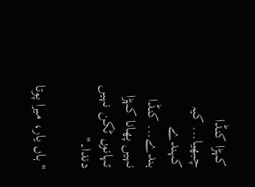کہڑا کنڈا چبھیا... کیہ کہندے ہندے... کنڈا نہیں پھانا کہڑا تہانوں ٹکن نہیں دندا۔''

''ہاں یار، میرا پوتا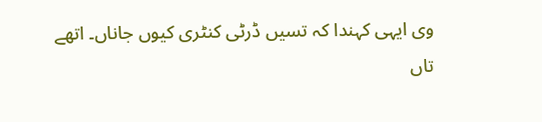وی ایہی کہندا کہ تسیں ڈرٹی کنٹری کیوں جاناں۔ اتھے تاں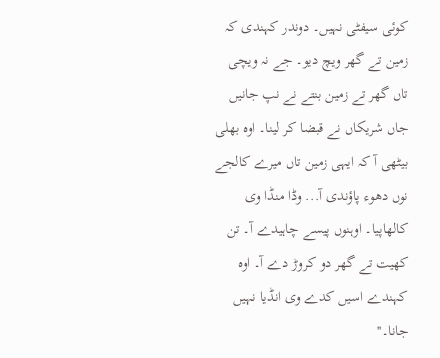کوئی سیفٹی نہیں۔ دوندر کہندی کہ زمین تے گھر ویچ دیو۔ جے نہ ویچی تاں گھر تے زمین بنتے نے نپ جانیں جاں شریکاں نے قبضا کر لینا۔ اوہ بھلی بیٹھی آ کہ ایہی زمین تاں میرے کالجے نوں دھوء پاؤندی آ... وڈا منڈا وی کالھاپیا۔ اوہنوں پیسے چاہیدے آ۔ تن کھیت تے گھر دو کروڑ دے آ۔ اوہ کہندے اسیں کدے وی انڈیا نہیں جانا۔''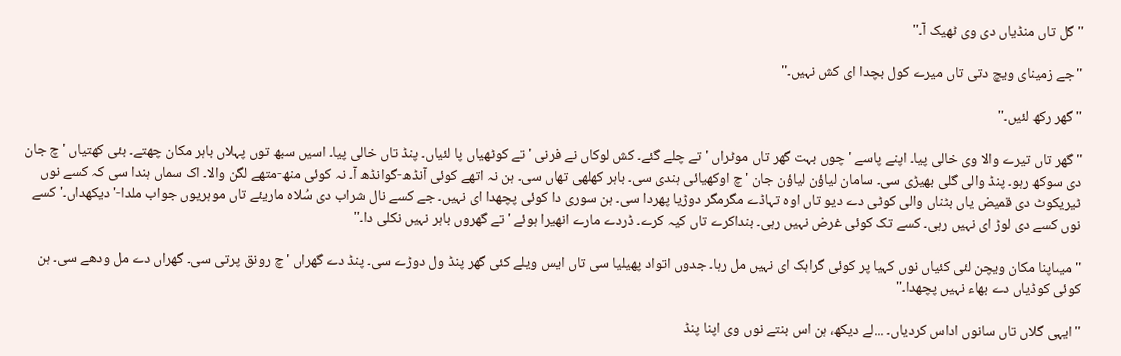''گل تاں منڈیاں دی وی ٹھیک آ۔''

''جے زمینای ویچ دتی تاں میرے کول بچدا ای کش نہیں۔''

''گھر رکھ لئیں۔''

''گھر تاں تیرے والا وی خالی پیا۔ اپنے پاسے 'چوں بہت گھر تاں موٹراں 'تے چلے گئے۔ کش لوکاں نے فرنی 'تے کوٹھیاں پا لئیاں۔ پنڈ تاں خالی پیا۔ اسیں سبھ توں پہلاں باہر مکان چھتے۔ بئی کھتیاں 'چ جان دی سوکھ رہو۔ پنڈ والی گلی بھیڑی سی۔ سامان لیاؤن لیاؤن جان 'چ اوکھیائی ہندی سی۔ باہر کھلھی تھاں سی۔ ہن نہ اتھے کوئی آنڈھ-گوانڈھ آ۔ نہ کوئی منھ-متھے لگن والا۔ اک سماں ہندا سی کہ کسے نوں ٹیریکوٹ دی قمیض یاں بٹناں والی کوٹی دے دیو تاں اوہ تہاڈے مگرمگر دوڑیا پھردا سی۔ ہن سوری دا کوئی پچھدا ای نہیں۔ جے کسے نال شراب دی سُلاہ ماریئے تاں موہریوں جواب ملدا-'دیکھداں۔' کسے نوں کسے دی لوڑ ای نہیں رہی۔ کسے تک کوئی غرض نہیں رہی۔ بنداکرے تاں کیہ کرے۔ ڈردے مارے انھیرا ہوئے 'تے گھروں باہر نہیں نکلی دا۔''

''میںاپنا مکان ویچن لئی کئیاں نوں کہیا پر کوئی گراہک ای نہیں مل رہا۔ جدوں اتواد پھیلیا سی تاں ایس ویلے کئی گھر پنڈ ول دوڑے سی۔ پنڈ دے گھراں 'چ رونق پرتی سی۔ گھراں دے مل ودھے سی۔ ہن کوئی کوڈیاں دے بھاء نہیں پچھدا۔''

''ایہی گلاں تاں سانوں اداس کردیاں۔ ...لے دیکھ، ہن اس بنتے نوں وی اپنا پنڈ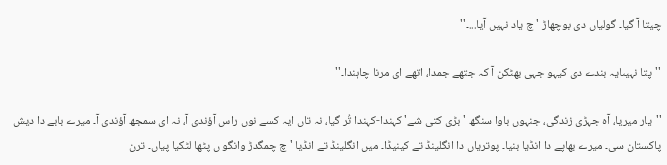چیتا آ گیا۔ گولیاں دی بوچھاڑ 'چ یاد نہیں آیا...۔''

''پتا نہیںایہ بندے دی کیہو جہی بھٹکن آ کہ جتھے جمدا، اتھے ای مرنا چاہندا۔''

''یار میریا، آہ جہڑی زندگی، جنہوں باوا سنگھ 'بڑی کتی شے' کہندا-کہندا تُر گیا، نہ تاں ایہ کسے نوں راس آؤندی آ، نہ ای سمجھ آؤندی آ۔ میرے بابے دا دیش پاکستان سی۔ میرے بھاپے دا انڈیا بنیا۔ پوتریاں دا انگلینڈ تے کینیڈا۔ میں انگلینڈ تے انڈیا 'چ چمگدڑ وانگو ں پٹھا لٹکیا پیاں۔ ترن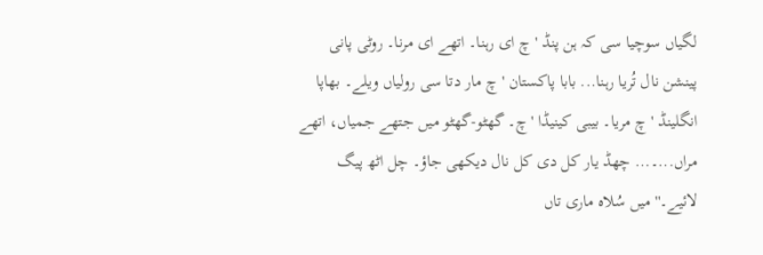لگیاں سوچیا سی کہ ہن پنڈ 'چ ای رہنا۔ اتھے ای مرنا۔ روٹی پانی پینشن نال تُریا رہنا... بابا پاکستان 'چ مار دتا سی رولیاں ویلے۔ بھاپا انگلینڈ 'چ مریا۔ بیبی کینیڈا 'چ۔ گھٹو-گھٹو میں جتھے جمیاں، اتھے مراں...۔... چھڈ یار کل دی کل نال دیکھی جاؤ۔ چل اٹھ پیگ لائیے۔'' میں سُلاہ ماری تاں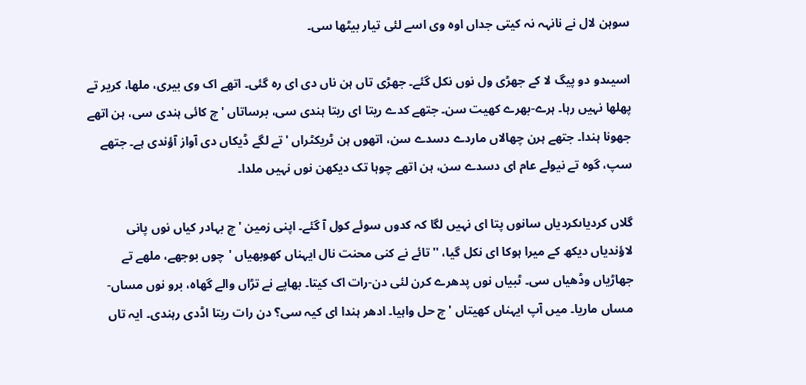سوہن لال نے نانہہ نہ کیتی جداں اوہ وی اسے لئی تیار بیٹھا سی۔

اسیںدو دو پیگ لا کے جھڑی ول نوں نکل گئے۔ جھڑی تاں ہن ناں دی ای رہ گئی۔ اتھے اک وی بیری، ملھا، کریر تے پھلھا نہیں رہا۔ ہرے-بھرے کھیت سن۔ جتھے کدے ریتا ای ریتا ہندی سی، برساتاں 'چ کائی ہندی سی، ہن اتھے جھونا ہندا۔ جتھے ہرن چھالاں ماردے دسدے سن، اتھوں ہن ٹریکٹراں 'تے لگے ڈیکاں دی آواز آؤندی ہے۔ جتھے سپ، گوہ تے نیولے عام ای دسدے سن، ہن اتھے چوہا تک دیکھن نوں نہیں ملدا۔

گلاں کردیاںکردیاں سانوں پتا ای نہیں لگا کہ کدوں سوئے کول آ گئے۔ اپنی زمین 'چ بہادر کیاں نوں پانی لاؤندیاں دیکھ کے میرا ہوکا ای نکل گیا، ''تائے نے کنی محنت نال ایہناں کھوبھیاں 'چوں بوجھے، ملھے تے جھاڑیاں وڈھیاں سی۔ ٹبیاں نوں پدھرے کرن لئی دن-رات اک کیتا۔ بھاپے نے تڑاں والے گھاہ، برو نوں مساں-مساں ماریا۔ میں آپ ایہناں کھیتاں 'چ حل واہیا۔ ادھر ہندا ای کیہ سی؟ دن رات ریتا اڈدی رہندی۔ ایہ تاں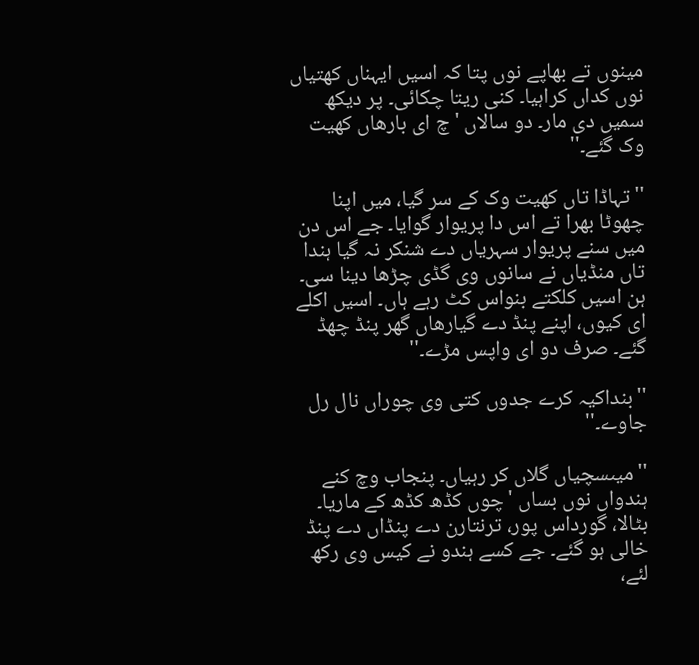مینوں تے بھاپے نوں پتا کہ اسیں ایہناں کھتیاں نوں کداں کراہیا۔ کنی ریتا چکائی۔ پر دیکھ سمیں دی مار۔ دو سالاں 'چ ای بارھاں کھیت وک گئے۔''

''تہاڈا تاں کھیت وک کے سر گیا، میں اپنا چھوٹا بھرا تے اس دا پریوار گوایا۔ جے اس دن میں سنے پریوار سہریاں دے شنکر نہ گیا ہندا تاں منڈیاں نے سانوں وی گڈی چڑھا دینا سی۔ ہن اسیں کلکتے بنواس کٹ رہے ہاں۔ اسیں اکلے ای کیوں، اپنے پنڈ دے گیارھاں گھر پنڈ چھڈ گئے۔ صرف دو ای واپس مڑے۔''

''بنداکیہ کرے جدوں کتی وی چوراں نال رل جاوے۔''

''میںسچیاں گلاں کر رہیاں۔ پنجاب وچ کنے ہندواں نوں بساں 'چوں کڈھ کڈھ کے ماریا۔ بٹالا، گورداس پور، ترنتارن دے پنڈاں دے پنڈ خالی ہو گئے۔ جے کسے ہندو نے کیس وی رکھ لئے،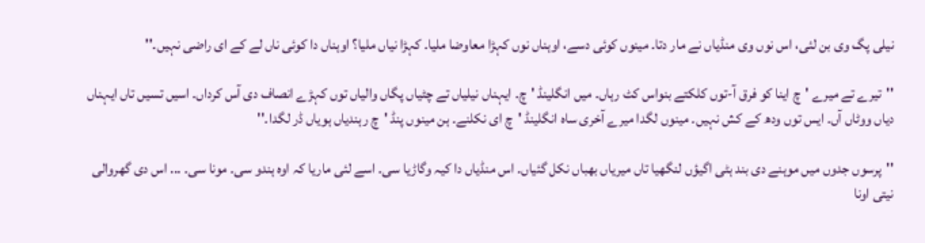نیلی پگ وی بن لئی، اس نوں وی منڈیاں نے مار دتا۔ مینوں کوئی دسے، اوہناں نوں کہڑا معاوضا ملیا۔ کہڑا نیاں ملیا؟ اوہناں دا کوئی ناں لے کے ای راضی نہیں۔''

''تیرے تے میرے 'چ اینا کو فرق آ-توں کلکتے بنواس کٹ رہاں۔ میں انگلینڈ 'چ۔ ایہناں نیلیاں تے چٹیاں پگاں والیاں توں کہڑے انصاف دی آس کرداں۔ اسیں تسیں تاں ایہناں دیاں ووٹاں آں۔ ایس توں ودھ کے کش نہیں۔ مینوں لگدا میرے آخری ساہ انگلینڈ 'چ ای نکلنے۔ ہن مینوں پنڈ 'چ رہندیاں ہویاں ڈر لگدا۔''

''پرسوں جدوں میں موہنے دی بند ہٹی اگیؤں لنگھیا تاں میریاں بھباں نکل گئیاں۔ اس منڈیاں دا کیہ وگاڑیا سی۔ اسے لئی ماریا کہ اوہ ہندو سی۔ مونا سی۔ ... اس دی گھروالی نیتی اونا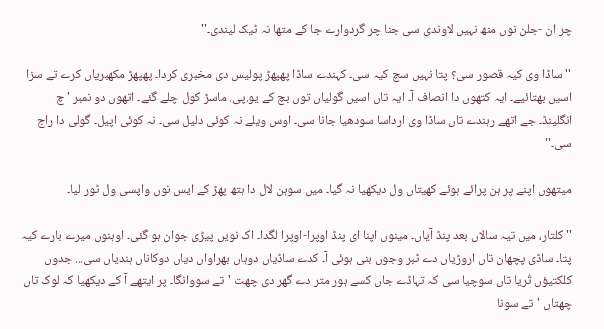چر ان -جلن نوں منھ نہیں لاوندی سی جنا چر گردوارے جا کے متھا نہ ٹیک لیندی۔''

''ساڈا وی کیہ قصور سی؟ پتا نہیں سچ کیہ سی۔ کہندے ساڈا پھپھڑ پولیس دی مخبری کردا۔ پھپھڑ مکھبریاں کرے تے سزا اسیں بھتائیے۔ ایہ کتھوں دا انصاف آ۔ ایہ تاں اسیں گولیاں توں بچ کے یو.پی. ماسڑ کول چلے گئے۔ اتھوں دو نمبر 'چ انگلینڈ۔ جے اتھے رہندے تاں ساڈا وی ارداسا سودھیا جانا سی۔ اوس ویلے نہ کوئی دلیل سی۔ نہ کوئی اپیل۔ گولی دا راج سی۔''

میتھوں اپنے پر ہن پرائے ہوئے کھیتاں ول دیکھیا نہ گیا۔ میں سوہن لال دا ہتھ پھڑ کے ایس نوں واپسی ول ٹور لیا۔

''کلتار، میں تیہ سالاں بعد پنڈ آیاں۔ مینوں اپنا ای پنڈ اوپرا-اوپرا لگدا۔ اک نویں پیڑی جوان ہو گئی۔ اوہنوں میرے بارے کیہ پتا۔ ساڈی پچھان تاں اروڑیاں دے ٹبر وجوں بنی ہوئی آ۔ کدے ساڈیاں دوہاں بھراواں دیاں دوکاناں ہندیاں سی... جدوں کلکتیؤں تُریا تاں سوچیا سی کہ تہاڈے جاں کسے ہور متر دے گھر دی چھت 'تے سووانگا۔ پر ایتھے آ کے دیکھیا کہ لوک تاں چھتاں 'تے سونا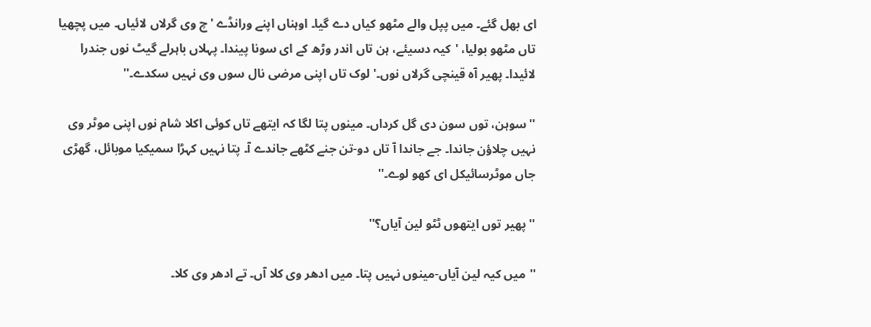ای بھل گئے۔ میں پپل والے مٹھو کیاں دے گیا۔ اوہناں اپنے ورانڈے 'چ وی گرلاں لائیاں۔ میں پچھیا تاں مٹھو بولیا، 'کیہ دسیئے، ہن تاں اندر وڑھ کے ای سونا پیندا۔ پہلاں باہرلے گیٹ نوں جندرا لائیدا۔ پھیر آہ قینچی گرلاں نوں۔' لوک تاں اپنی مرضی نال سوں وی نہیں سکدے۔''

''سوہن، توں سون دی گل کرداں۔ مینوں پتا لگا کہ ایتھے تاں کوئی اکلا شام نوں اپنی موٹر وی نہیں چلاؤن جاندا۔ جے جاندا آ تاں دو-تن جنے کٹھے جاندے آ۔ پتا نہیں کہڑا سمیکیا موبائل، گھڑی جاں موٹرسائیکل ای کھو لوے۔''

''پھیر توں ایتھوں ٹٹو لین آیاں؟''

''میں کیہ لین آیاں-مینوں نہیں پتا۔ میں ادھر وی کلا آں۔ تے ادھر وی کلا۔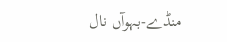منڈے-بہوآں نال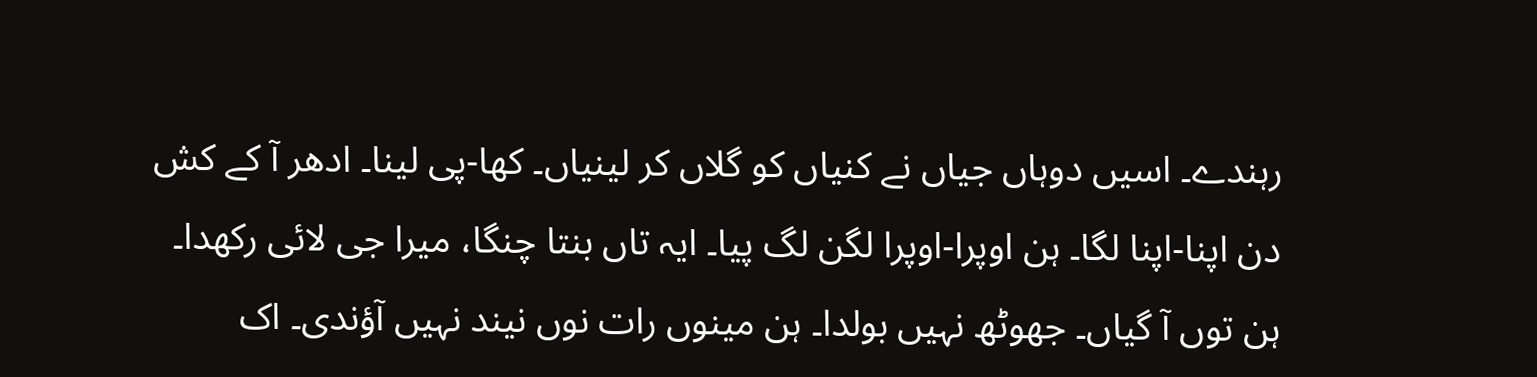رہندے۔ اسیں دوہاں جیاں نے کنیاں کو گلاں کر لینیاں۔ کھا-پی لینا۔ ادھر آ کے کش دن اپنا-اپنا لگا۔ ہن اوپرا-اوپرا لگن لگ پیا۔ ایہ تاں بنتا چنگا، میرا جی لائی رکھدا۔ ہن توں آ گیاں۔ جھوٹھ نہیں بولدا۔ ہن مینوں رات نوں نیند نہیں آؤندی۔ اک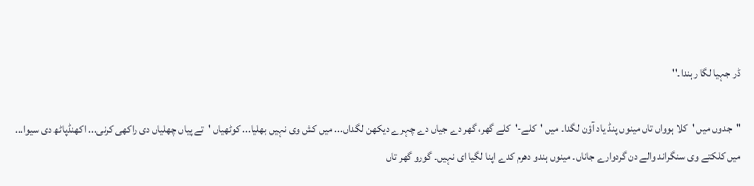ڈر جہیا لگا رہندا۔''

''جدوں میں 'کلا ہوواں تاں مینوں پنڈ یاد آؤن لگدا۔ میں 'کلے-'کلے گھر، گھر دے جیاں دے چہرے دیکھن لگداں... میں کش وی نہیں بھلیا... کوٹھیاں 'تے پیاں چھلیاں دی راکھی کرنی... اکھنڈپاٹھ دی سیوا... میں کلکتے وی سنگراند والے دن گردوارے جاناں۔ مینوں ہندو دھرم کدے اپنا لگیا ای نہیں۔ گورو گھر تاں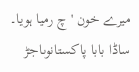میرے خون 'چ رمیا ہویا۔ ساڈا بابا پاکستانوںاجڑ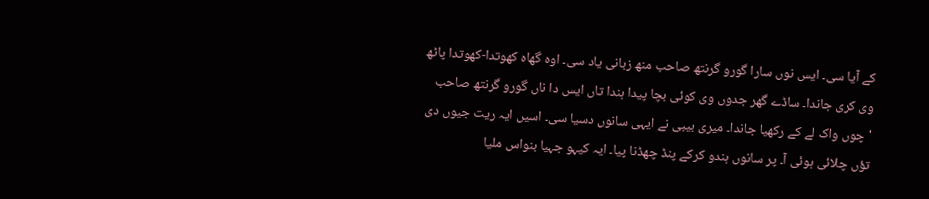کے آیا سی۔ ایس نوں سارا گورو گرنتھ صاحب منھ زبانی یاد سی۔ اوہ گھاہ کھوتدا-کھوتدا پاٹھ وی کری جاندا۔ ساڈے گھر جدوں وی کوئی بچا پیدا ہندا تاں ایس دا ناں گورو گرنتھ صاحب 'چوں واک لے کے رکھیا جاندا۔ میری بیبی نے ایہی سانوں دسیا سی۔ اسیں ایہ ریت جیوں دی تؤں چلائی ہوئی آ۔ پر سانوں ہندو کرکے پنڈ چھڈنا پیا۔ ایہ کیہو جہیا بنواس ملیا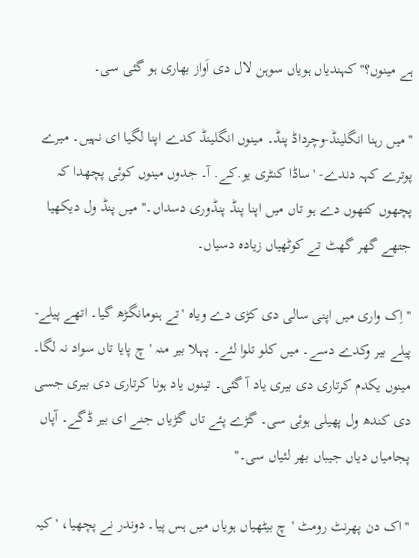ہے مینوں؟'' کہندیاں ہویاں سوہن لال دی اَواز بھاری ہو گئی سی۔

''میں رہنا انگلینڈ-وچرداڈ پنڈ۔ مینوں انگلینڈ کدے اپنا لگیا ای نہیں۔ میرے پوترے کہہ دندے- 'ساڈا کنٹری یو.کے. آ۔ جدوں مینوں کوئی پچھدا کہ پچھوں کتھوں دے ہو تاں میں اپنا پنڈ پنڈوری دسداں۔'' میں پنڈ ول دیکھیا جتھے گھر گھٹ تے کوٹھیاں زیادہ دسیاں۔

''اِک واری میں اپنی سالی دی کڑی دے ویاہ 'تے ہنومانگڑھ گیا۔ اتھے پیلے-پیلے بیر وکدے دسے۔ میں کلو تلوا لئے۔ پہلا بیر منہ 'چ پایا تاں سواد نہ لگا۔ مینوں یکدم کرتاری دی بیری یاد آ گئی۔ تینوں یاد ہونا کرتاری دی بیری جسی دی کندھ ول پھیلی ہوئی سی۔ گڑے پئے تاں گڑیاں جنے ای بیر ڈگے۔ آپاں پجامیاں دیاں جیباں بھر لئیاں سی۔''

''اک دن پھرنٹ رومٹ 'چ بیٹھیاں ہویاں میں ہس پیا۔ دوندر نے پچھیا، 'کیہ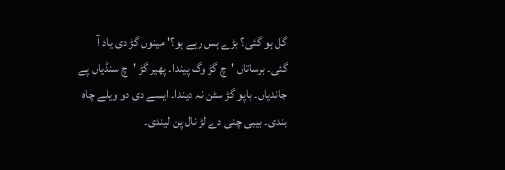گل ہو گئی؟ بڑے ہس رہے ہو؟' مینوں گڑ دی یاد آ گئی۔ برساتاں 'چ گڑ وگ پیندا۔ پھیر گڑ 'چ سنڈیاں پے جاندیاں۔ باپو گڑ سٹن نہ دیندا۔ ایسے دی دو ویلے چاہ بندی۔ بیبی چنی دے لڑ نال پن لیندی۔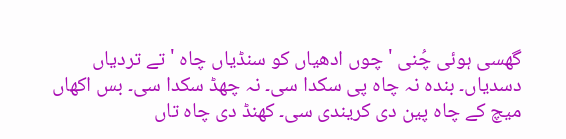گھسی ہوئی چُنی 'چوں ادھیاں کو سنڈیاں چاہ 'تے تردیاں دسدیاں۔ بندہ نہ چاہ پی سکدا سی۔ نہ چھڈ سکدا سی۔ بس اکھاں میچ کے چاہ پین دی کریندی سی۔ کھنڈ دی چاہ تاں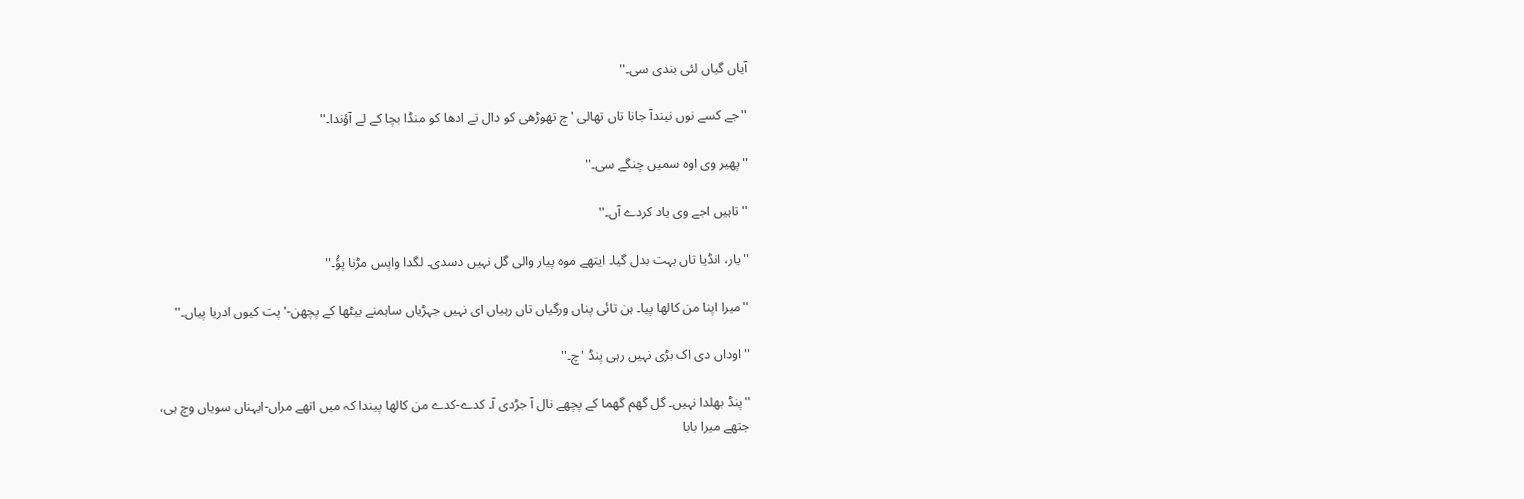آیاں گیاں لئی بندی سی۔''

''جے کسے نوں نیندآ جانا تاں تھالی 'چ تھوڑھی کو دال تے ادھا کو منڈا بچا کے لے آؤندا۔''

''پھیر وی اوہ سمیں چنگے سی۔''

''تاہیں اجے وی یاد کردے آں۔''

''یار، انڈیا تاں بہت بدل گیا۔ ایتھے موہ پیار والی گل نہیں دسدی۔ لگدا واپس مڑنا پؤُ۔''

''میرا اپنا من کالھا پیا۔ ہن تائی پناں ورگیاں تاں رہیاں ای نہیں جہڑیاں ساہمنے بیٹھا کے پچھن-'پت کیوں ادریا پیاں۔''

''اوداں دی اک بڑی نہیں رہی پنڈ 'چ۔''

''پنڈ بھلدا نہیں۔ گل گھم گھما کے پچھے نال آ جڑدی آ۔ کدے-کدے من کالھا پیندا کہ میں اتھے مراں-ایہناں سویاں وچ ہی، جتھے میرا بابا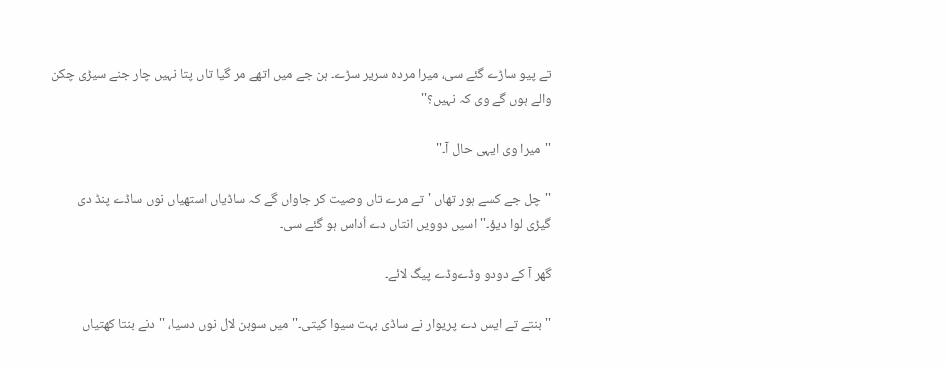تے پیو ساڑے گئے سی، میرا مردہ سریر سڑے۔ ہن جے میں اتھے مر گیا تاں پتا نہیں چار جنے سیڑی چکن والے ہوں گے وی کہ نہیں؟''

''میرا وی ایہی حال آ۔''

''چل جے کسے ہور تھاں 'تے مرے تاں وصیت کر جاواں گے کہ ساڈیاں استھیاں نوں ساڈے پنڈ دی گیڑی لوا دیؤ۔'' اسیں دوویں انتاں دے اُداس ہو گئے سی۔

گھر آ کے دودو وڈےوڈے پیگ لائے۔

''بنتے تے ایس دے پریوار نے ساڈی بہت سیوا کیتی۔'' میں سوہن لال نوں دسیا، ''دنے بنتا کھتیاں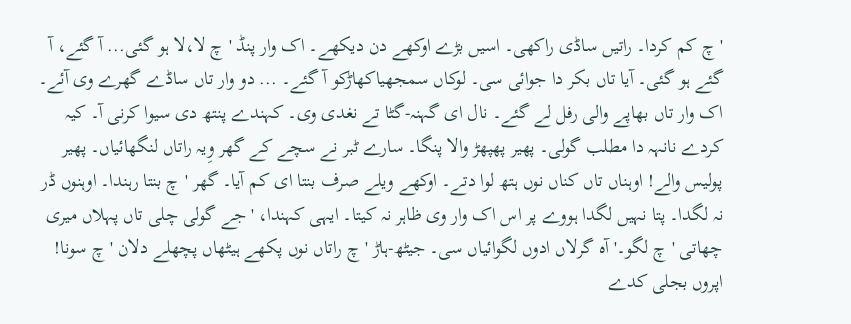'چ کم کردا۔ راتیں ساڈی راکھی۔ اسیں بڑے اوکھے دن دیکھے۔ اک وار پنڈ 'چ لا،لا ہو گئی... آ گئے، آ گئے ہو گئی۔ آیا تاں بکر دا جوائی سی۔ لوکاں سمجھیاکھاڑکو آ گئے۔ ... دو وار تاں ساڈے گھرے وی آئے۔ اک وار تاں بھاپے والی رفل لے گئے۔ نال ای گہنہ-گٹا تے نغدی وی۔ کہندے پنتھ دی سیوا کرنی آ۔ کیہ کردے نانہہ دا مطلب گولی۔ پھیر پھپھڑ والا پنگا۔ سارے ٹبر نے سچے کے گھر وِیہ راتاں لنگھائیاں۔ پھیر پولیس والے! اوہناں تاں کناں نوں ہتھ لوا دتے۔ اوکھے ویلے صرف بنتا ای کم آیا۔ گھر 'چ بنتا رہندا۔ اوہنوں ڈر نہ لگدا۔ پتا نہیں لگدا ہووے پر اس اک وار وی ظاہر نہ کیتا۔ ایہی کہندا، 'جے گولی چلی تاں پہلاں میری چھاتی 'چ لگو۔' آہ گرلاں ادوں لگوائیاں سی۔ جیٹھ-ہاڑ 'چ راتاں نوں پکھے ہیٹھاں پچھلے دلان 'چ سونا! اپروں بجلی کدے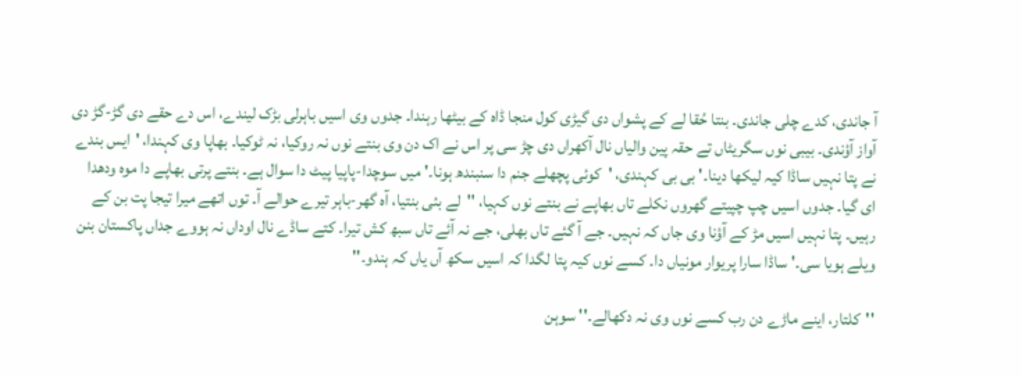آ جاندی، کدے چلی جاندی۔ بنتا حُقا لے کے پشواں دی گیڑی کول منجا ڈاہ کے بیٹھا رہندا۔ جدوں وی اسیں باہرلی بڑک لیندے، اس دے حقے دی گڑ-گڑ دی آواز آؤندی۔ بیبی نوں سگریٹاں تے حقہ پین والیاں نال آکھراں دی چڑ سی پر اس نے اک دن وی بنتے نوں نہ روکیا، نہ ٹوکیا۔ بھاپا وی کہندا، 'ایس بندے نے پتا نہیں ساڈا کیہ لیکھا دینا۔' بی بی کہندی، 'کوئی پچھلے جنم دا سنبندھ ہونا۔' میں سوچدا-پاپیا پیٹ دا سوال ہے۔ بنتے پرتی بھاپے دا موہ ودھدا ای گیا۔ جدوں اسیں چپ چپیتے گھروں نکلے تاں بھاپے نے بنتے نوں کہیا، ''لے بئی بنتیا، آہ گھر-باہر تیرے حوالے آ۔ توں اتھے میرا تیجا پت بن کے رہیں۔ پتا نہیں اسیں مڑ کے آؤنا وی جاں کہ نہیں۔ جے آ گئے تاں بھلی، جے نہ آئے تاں سبھ کش تیرا۔ کتے ساڈے نال اوداں نہ ہووے جداں پاکستان بنن ویلے ہویا سی۔' ساڈا سارا پریوار مونیاں دا۔ کسے نوں کیہ پتا لگدا کہ اسیں سکھ آں یاں کہ ہندو۔''

''کلتار، اینے ماڑے دن رب کسے نوں وی نہ دکھالے۔'' سوہن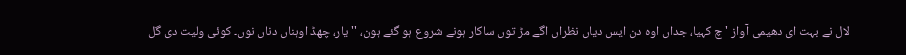لال نے بہت ای دھیمی آواز 'چ کہیا، جداں اوہ دن ایس دیاں نظراں اگے مڑ توں ساکار ہونے شروع ہو گئے ہون، ''یار، چھڈ اوہناں دناں نوں۔ کوئی ولیت دی گل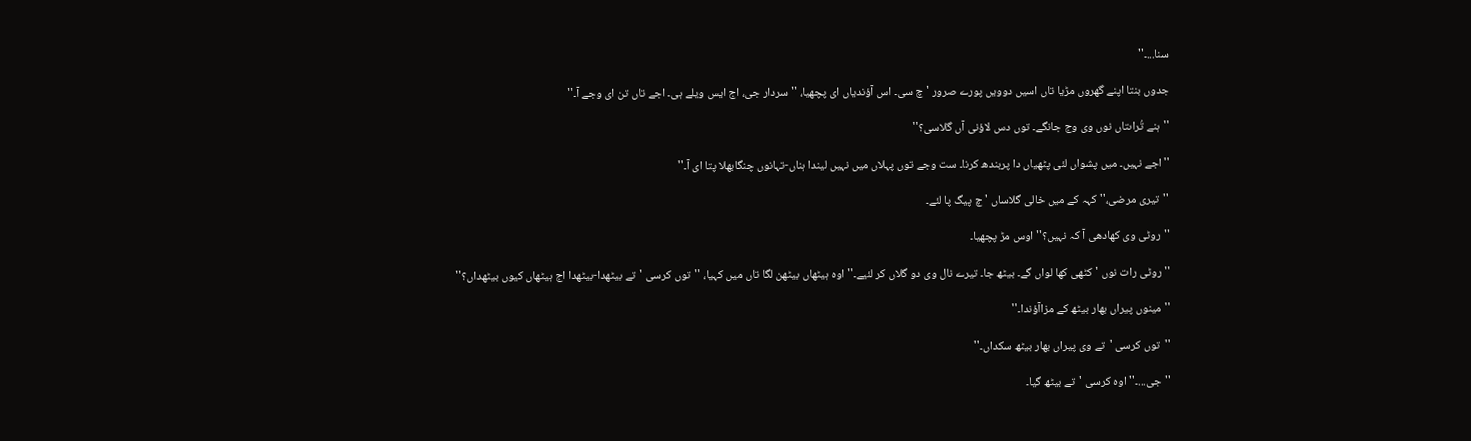سنا...۔''

جدوں بنتا اپنے گھروں مڑیا تاں اسیں دوویں پورے صرور 'چ سی۔ اس آؤندیاں ای پچھیا، ''سردار جی، اج ایس ویلے ہی۔ اجے تاں تن ای وجے آ۔''

''ہنے تُراںتاں نوں وی وج جانگے۔ توں دس لاؤنی آں گلاسی؟''

''اجے نہیں۔ میں پشواں لئی پٹھیاں دا پربندھ کرنا۔ ست وجے توں پہلاں میں نہیں لیندا ہناں-تہانوں چنگابھلا پتا ای آ۔''

''تیری مرضی،'' کہہ کے میں خالی گلاساں 'چ پیگ پا لئے۔

''روٹی وی کھادھی آ کہ نہیں؟'' اوس مڑ پچھیا۔

''روٹی رات نوں 'کٹھی کھا لواں گے۔ بیٹھ جا۔ تیرے نال وی دو گلاں کر لئیے۔'' اوہ ہیٹھاں بیٹھن لگا تاں میں کہیا، ''توں کرسی 'تے بیٹھدا-بیٹھدا اج ہیٹھاں کیوں بیٹھداں؟''

''مینوں پیراں بھار بیٹھ کے مزاآؤندا۔''

''توں کرسی 'تے وی پیراں بھار بیٹھ سکداں۔''

''جی...۔'' اوہ کرسی 'تے بیٹھ گیا۔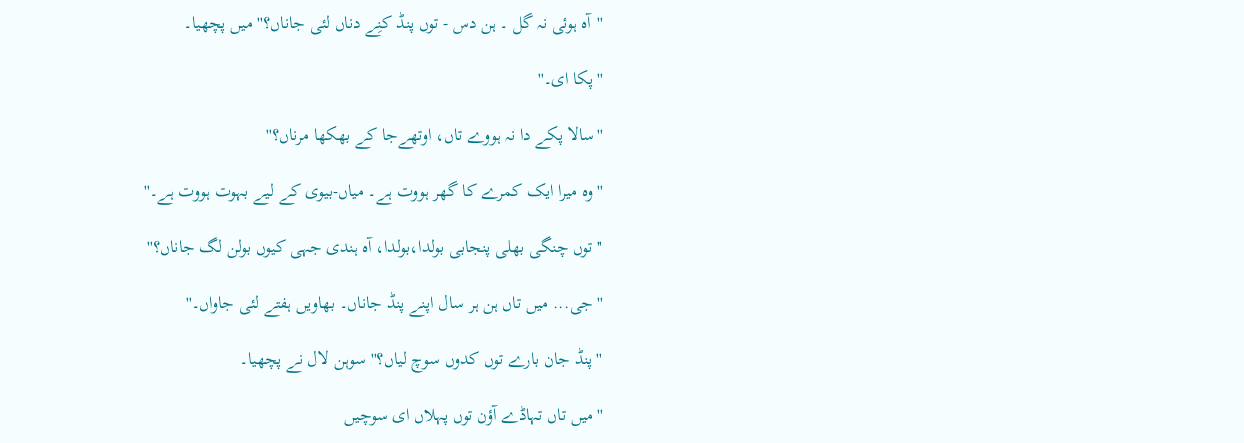''آہ ہوئی نہ گل ۔ ہن دس - توں پنڈ کنِے دناں لئی جاناں؟'' میں پچھیا۔

''پکا ای۔''

''سالا پکے دا نہ ہووے تاں، اوتھےجا کے بھکھا مرناں؟''

''وہ میرا ایک کمرے کا گھر ہووت ہے۔ میاں-بیوی کے لیے بہوت ہووت ہے۔''

''توں چنگی بھلی پنجابی بولدا،بولدا، آہ ہندی جہی کیوں بولن لگ جاناں؟''

''جی... میں تاں ہن ہر سال اپنے پنڈ جاناں۔ بھاویں ہفتے لئی جاواں۔''

''پنڈ جان بارے توں کدوں سوچ لیاں؟'' سوہن لال نے پچھیا۔

''میں تاں تہاڈے آؤن توں پہلاں ای سوچیں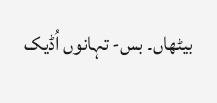بیٹھاں۔ بس- تہانوں اُڈیک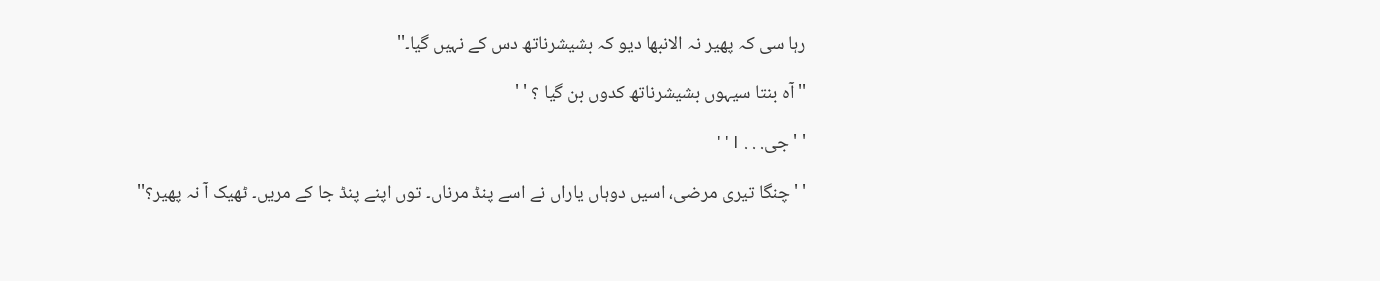رہا سی کہ پھیر نہ الانبھا دیو کہ بشیشرناتھ دس کے نہیں گیا۔''

''آہ بنتا سیہوں بشیشرناتھ کدوں بن گیا ؟ ' '

' 'جی. . . । ' '

' 'چنگا تیری مرضی، اسیں دوہاں یاراں نے اسے پنڈ مرناں۔ توں اپنے پنڈ جا کے مریں۔ ٹھیک آ نہ پھیر؟''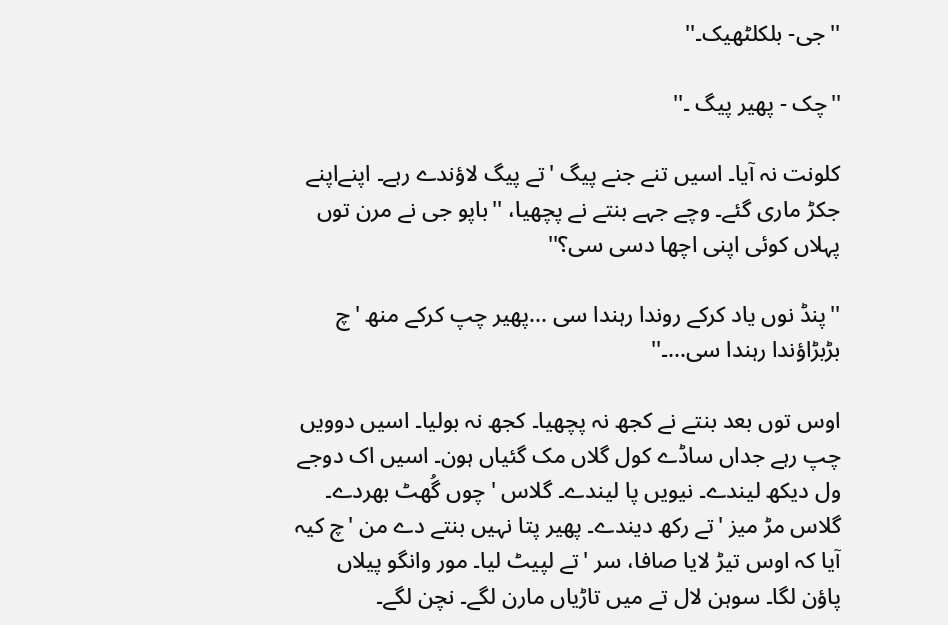''جی- بلکلٹھیک۔''

''چک - پھیر پیگ ۔''

کلونت نہ آیا۔ اسیں تنے جنے پیگ 'تے پیگ لاؤندے رہے۔ اپنےاپنے جکڑ ماری گئے۔ وچے جہے بنتے نے پچھیا، ''باپو جی نے مرن توں پہلاں کوئی اپنی اچھا دسی سی؟''

''پنڈ نوں یاد کرکے روندا رہندا سی ...پھیر چپ کرکے منھ 'چ بڑبڑاؤندا رہندا سی...۔''

اوس توں بعد بنتے نے کجھ نہ پچھیا۔ کجھ نہ بولیا۔ اسیں دوویں چپ رہے جداں ساڈے کول گلاں مک گئیاں ہون۔ اسیں اک دوجے ول دیکھ لیندے۔ نیویں پا لیندے۔ گلاس 'چوں گُھٹ بھردے۔ گلاس مڑ میز 'تے رکھ دیندے۔ پھیر پتا نہیں بنتے دے من 'چ کیہ آیا کہ اوس تیڑ لایا صافا، سر 'تے لپیٹ لیا۔ مور وانگو پیلاں پاؤن لگا۔ سوہن لال تے میں تاڑیاں مارن لگے۔ نچن لگے۔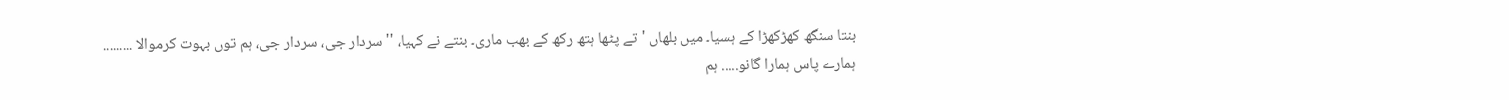بنتا سنگھ کھڑکھڑا کے ہسیا۔ میں بلھاں 'تے پٹھا ہتھ رکھ کے بھب ماری۔ بنتے نے کہیا، ''سردار جی، سردار جی، ہم توں بہوت کرموالا ......... ہمارے پاس ہمارا گانو..... ہم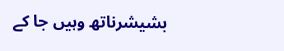بشیشرناتھ وہیں جا کے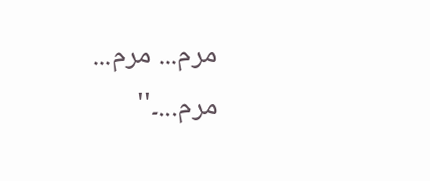مرم... مرم... مرم...۔''